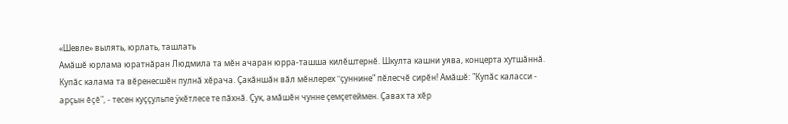«Шевле» вылять, юрлать, ташлать
Амăшĕ юрлама юратнăран Людмила та мĕн ачаран юрра-ташша килĕштернĕ. Шкулта кашни уява, концерта хутшăннă. Купăс калама та вĕренесшĕн пулнă хĕрача. Çакăншăн вăл мĕнлерех "çуннине" пĕлесчĕ сирĕн! Амăшĕ: "Купăс каласси - арçын ĕçĕ", - тесен куççульпе ÿкĕтлесе те пăхнă. Çук, амăшĕн чунне çемçетеймен. Çавах та хĕр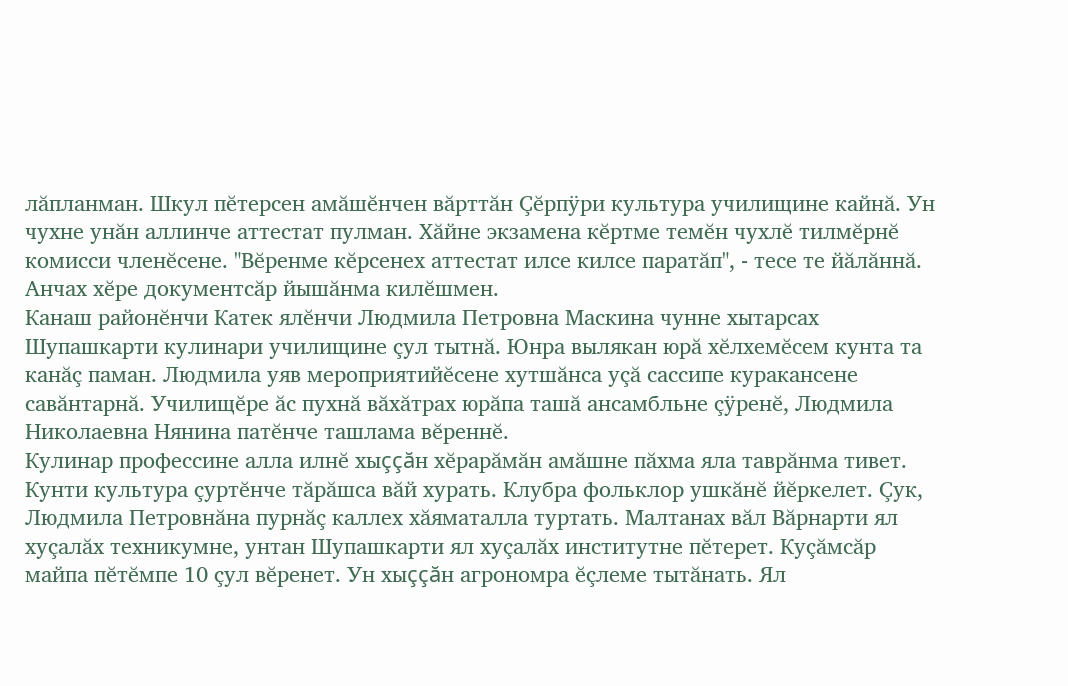лăпланман. Шкул пĕтерсен амăшĕнчен вăрттăн Çĕрпÿри культура училищине кайнă. Ун чухне унăн аллинче аттестат пулман. Хăйне экзамена кĕртме темĕн чухлĕ тилмĕрнĕ комисси членĕсене. "Вĕренме кĕрсенех аттестат илсе килсе паратăп", - тесе те йăлăннă. Анчах хĕре документсăр йышăнма килĕшмен.
Канаш районĕнчи Катек ялĕнчи Людмила Петровна Маскина чунне хытарсах Шупашкарти кулинари училищине çул тытнă. Юнра вылякан юрă хĕлхемĕсем кунта та канăç паман. Людмила уяв мероприятийĕсене хутшăнса уçă сассипе куракансене савăнтарнă. Училищĕре ăс пухнă вăхăтрах юрăпа ташă ансамбльне çÿренĕ, Людмила Николаевна Нянина патĕнче ташлама вĕреннĕ.
Кулинар профессине алла илнĕ хыççăн хĕрарăмăн амăшне пăхма яла таврăнма тивет. Кунти культура çуртĕнче тăрăшса вăй хурать. Клубра фольклор ушкăнĕ йĕркелет. Çук, Людмила Петровнăна пурнăç каллех хăяматалла туртать. Малтанах вăл Вăрнарти ял хуçалăх техникумне, унтан Шупашкарти ял хуçалăх институтне пĕтерет. Куçăмсăр майпа пĕтĕмпе 10 çул вĕренет. Ун хыççăн агрономра ĕçлеме тытăнать. Ял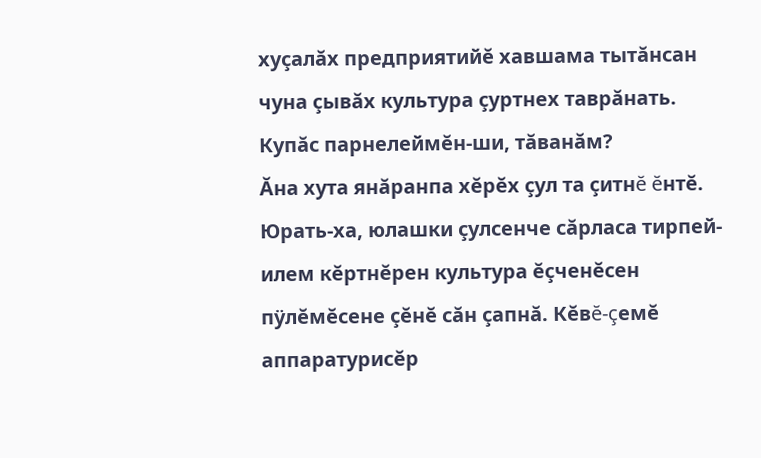хуçалăх предприятийĕ хавшама тытăнсан чуна çывăх культура çуртнех таврăнать.
Купăс парнелеймĕн-ши, тăванăм?
Ăна хута янăранпа хĕрĕх çул та çитнĕ ĕнтĕ. Юрать-ха, юлашки çулсенче сăрласа тирпей-илем кĕртнĕрен культура ĕçченĕсен пÿлĕмĕсене çĕнĕ сăн çапнă. Кĕвĕ-çемĕ аппаратурисĕр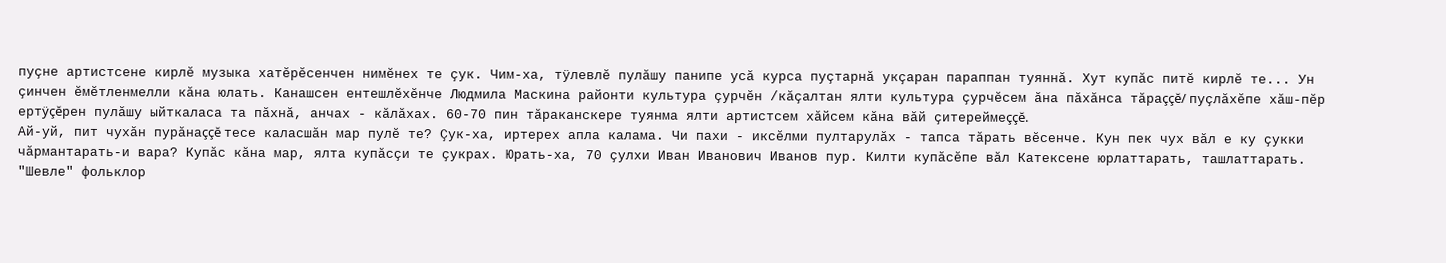пуçне артистсене кирлĕ музыка хатĕрĕсенчен нимĕнех те çук. Чим-ха, тÿлевлĕ пулăшу панипе усă курса пуçтарнă укçаран параппан туяннă. Хут купăс питĕ кирлĕ те... Ун çинчен ĕмĕтленмелли кăна юлать. Канашсен ентешлĕхĕнче Людмила Маскина районти культура çурчĕн /кăçалтан ялти культура çурчĕсем ăна пăхăнса тăраççĕ/ пуçлăхĕпе хăш-пĕр ертÿçĕрен пулăшу ыйткаласа та пăхнă, анчах - кăлăхах. 60-70 пин тăраканскере туянма ялти артистсем хăйсем кăна вăй çитереймеççĕ.
Ай-уй, пит чухăн пурăнаççĕ тесе каласшăн мар пулĕ те? Çук-ха, иртерех апла калама. Чи пахи - иксĕлми пултарулăх - тапса тăрать вĕсенче. Кун пек чух вăл е ку çукки чăрмантарать-и вара? Купăс кăна мар, ялта купăсçи те çукрах. Юрать-ха, 70 çулхи Иван Иванович Иванов пур. Килти купăсĕпе вăл Катексене юрлаттарать, ташлаттарать. "Шевле" фольклор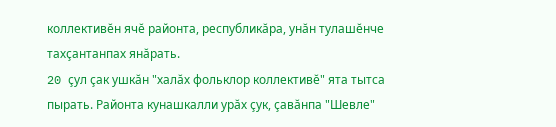коллективĕн ячĕ районта, республикăра, унăн тулашĕнче тахçантанпах янăрать.
20 çул çак ушкăн "халăх фольклор коллективĕ" ята тытса пырать. Районта кунашкалли урăх çук, çавăнпа "Шевле"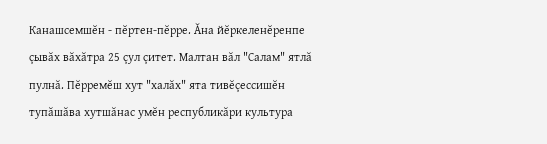Канашсемшĕн - пĕртен-пĕрре. Ăна йĕркеленĕренпе çывăх вăхăтра 25 çул çитет. Малтан вăл "Салам" ятлă пулнă. Пĕрремĕш хут "халăх" ята тивĕçессишĕн тупăшăва хутшăнас умĕн республикăри культура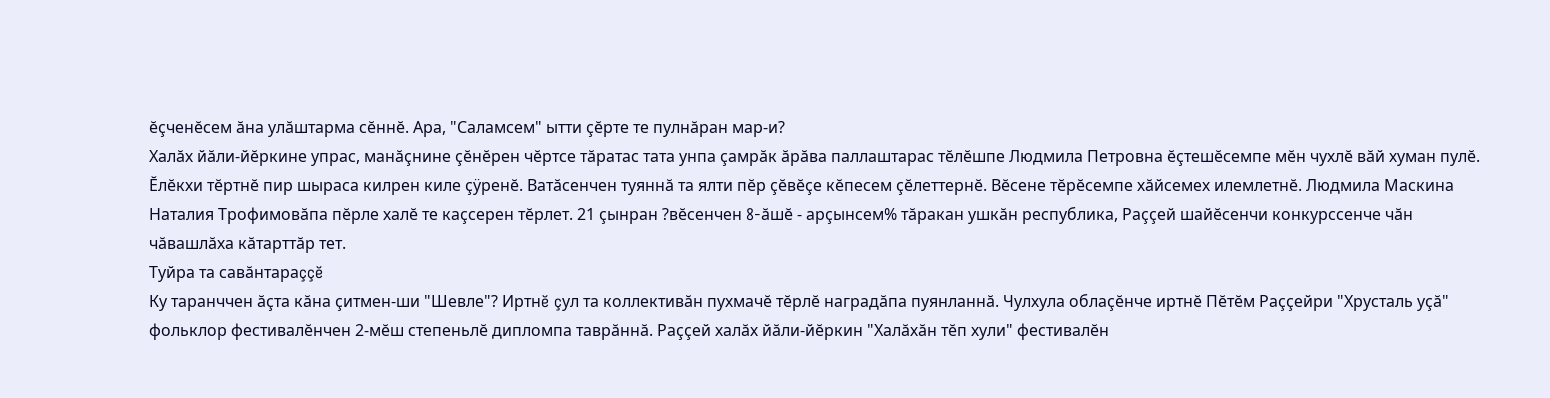ĕçченĕсем ăна улăштарма сĕннĕ. Ара, "Саламсем" ытти çĕрте те пулнăран мар-и?
Халăх йăли-йĕркине упрас, манăçнине çĕнĕрен чĕртсе тăратас тата унпа çамрăк ăрăва паллаштарас тĕлĕшпе Людмила Петровна ĕçтешĕсемпе мĕн чухлĕ вăй хуман пулĕ. Ĕлĕкхи тĕртнĕ пир шыраса килрен киле çÿренĕ. Ватăсенчен туяннă та ялти пĕр çĕвĕçе кĕпесем çĕлеттернĕ. Вĕсене тĕрĕсемпе хăйсемех илемлетнĕ. Людмила Маскина Наталия Трофимовăпа пĕрле халĕ те каçсерен тĕрлет. 21 çынран ?вĕсенчен 8-ăшĕ - арçынсем% тăракан ушкăн республика, Раççей шайĕсенчи конкурссенче чăн чăвашлăха кăтарттăр тет.
Туйра та савăнтараççĕ
Ку таранччен ăçта кăна çитмен-ши "Шевле"? Иртнĕ çул та коллективăн пухмачĕ тĕрлĕ наградăпа пуянланнă. Чулхула облаçĕнче иртнĕ Пĕтĕм Раççейри "Хрусталь уçă" фольклор фестивалĕнчен 2-мĕш степеньлĕ дипломпа таврăннă. Раççей халăх йăли-йĕркин "Халăхăн тĕп хули" фестивалĕн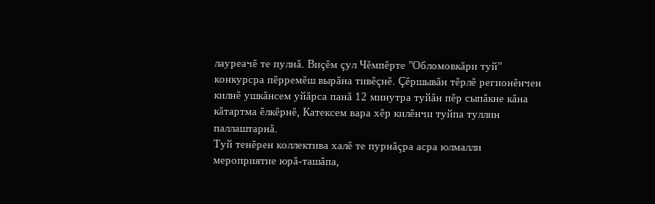лауреачĕ те пулнă. Виçĕм çул Чĕмпĕрте "Обломовкăри туй" конкурсра пĕрремĕш вырăна тивĕçнĕ. Çĕршывăн тĕрлĕ регионĕнчен килнĕ ушкăнсем уйăрса панă 12 минутра туйăн пĕр сыпăкне кăна кăтартма ĕлкĕрнĕ, Катексем вара хĕр килĕнчи туйпа туллин паллаштарнă.
Туй тенĕрен коллектива халĕ те пурнăçра асра юлмалли мероприятие юрă-ташăпа,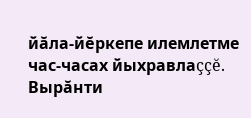йăла-йĕркепе илемлетме час-часах йыхравлаççĕ. Вырăнти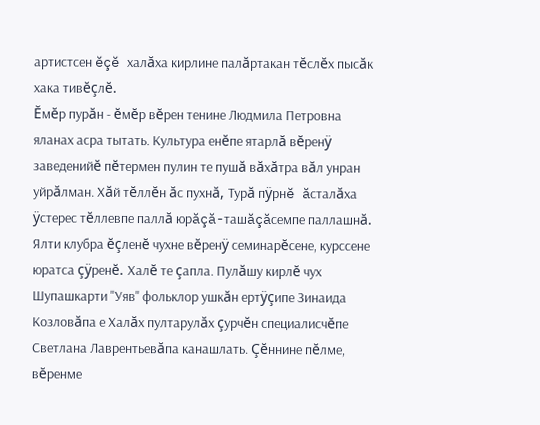артистсен ĕçĕ халăха кирлине палăртакан тĕслĕх пысăк хака тивĕçлĕ.
Ĕмĕр пурăн - ĕмĕр вĕрен тенине Людмила Петровна яланах асра тытать. Культура енĕпе ятарлă вĕренÿ заведенийĕ пĕтермен пулин те пушă вăхăтра вăл унран уйрăлман. Хăй тĕллĕн ăс пухнă, Турă пÿрнĕ ăсталăха ÿстерес тĕллевпе паллă юрăçă-ташăçăсемпе паллашнă. Ялти клубра ĕçленĕ чухне вĕренÿ семинарĕсене, курссене юратса çÿренĕ. Халĕ те çапла. Пулăшу кирлĕ чух Шупашкарти "Уяв" фольклор ушкăн ертÿçипе Зинаида Козловăпа е Халăх пултарулăх çурчĕн специалисчĕпе Светлана Лаврентьевăпа канашлать. Çĕннине пĕлме, вĕренме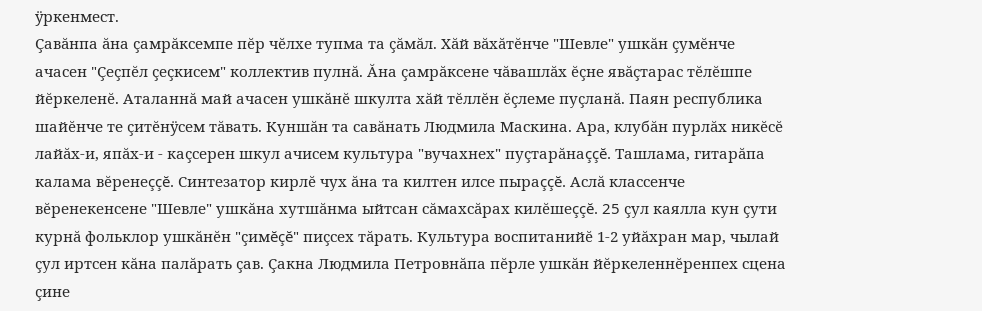ÿркенмест.
Çавăнпа ăна çамрăксемпе пĕр чĕлхе тупма та çăмăл. Хăй вăхăтĕнче "Шевле" ушкăн çумĕнче ачасен "Çеçпĕл çеçкисем" коллектив пулнă. Ăна çамрăксене чăвашлăх ĕçне явăçтарас тĕлĕшпе йĕркеленĕ. Аталаннă май ачасен ушкăнĕ шкулта хăй тĕллĕн ĕçлеме пуçланă. Паян республика шайĕнче те çитĕнÿсем тăвать. Куншăн та савăнать Людмила Маскина. Ара, клубăн пурлăх никĕсĕ лайăх-и, япăх-и - каçсерен шкул ачисем культура "вучахнех" пуçтарăнаççĕ. Ташлама, гитарăпа калама вĕренеççĕ. Синтезатор кирлĕ чух ăна та килтен илсе пыраççĕ. Аслă классенче вĕренекенсене "Шевле" ушкăна хутшăнма ыйтсан сăмахсăрах килĕшеççĕ. 25 çул каялла кун çути курнă фольклор ушкăнĕн "çимĕçĕ" пиçсех тăрать. Культура воспитанийĕ 1-2 уйăхран мар, чылай çул иртсен кăна палăрать çав. Çакна Людмила Петровнăпа пĕрле ушкăн йĕркеленнĕренпех сцена çине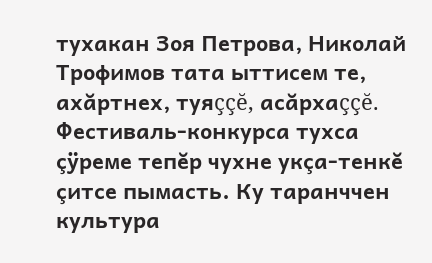тухакан Зоя Петрова, Николай Трофимов тата ыттисем те, ахăртнех, туяççĕ, асăрхаççĕ.
Фестиваль-конкурса тухса çÿреме тепĕр чухне укçа-тенкĕ çитсе пымасть. Ку таранччен культура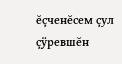ĕçченĕсем çул çÿревшĕн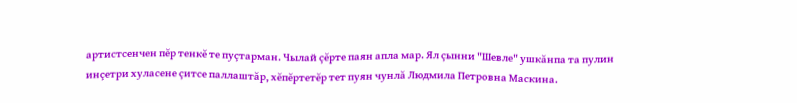артистсенчен пĕр тенкĕ те пуçтарман. Чылай çĕрте паян апла мар. Ял çынни "Шевле" ушкăнпа та пулин инçетри хуласене çитсе паллаштăр, хĕпĕртетĕр тет пуян чунлă Людмила Петровна Маскина.